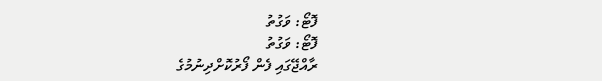ފޮޓޯ: ވަގުތު
ފޮޓޯ: ވަގުތު
ރާއްޖޭގައި ފެން ފޯރުކޮށްދިނުމުގެ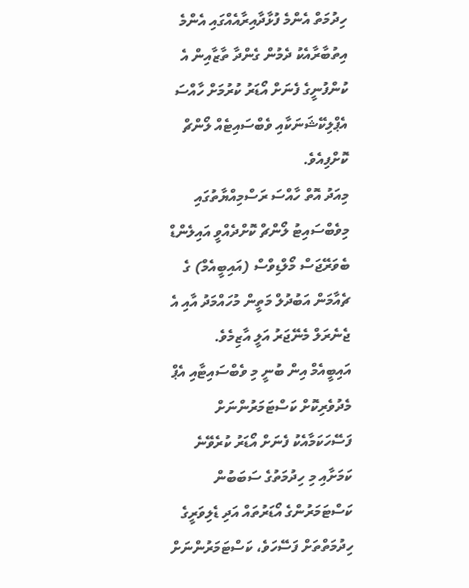ހިދުމަތް އެންމެ ފުޅާދާއިރާއެއްގައި އެންމެ އިތުބާރާއެކު ދެމުން ގެންދާ ތާޒާއިން އެ ކުންފުނީގެ ފެނަށް އޯޑަރު ކުރުމަށް ހާއްސަ އެޕްލިކޭޝަނަކާއި ވެބްސައިޓެއް ލޯންޗް ކޮށްފިއެވެ.
މިއަދު އޮތް ހާއްސަ ރަސްމިއްޔާތުގައި މިވެބްސައިޓު ލޯންޗް ކޮށްދެއްވީ އައިލެންޑް ބެވަރޭޖަސް މޯލްޑިވްސް (އައިބީއެމް) ގެ ޗެއާމަން އަބުދުލް މަތީން މުހައްމަދު އާއި އެ ޖެނެރަލް މެނޭޖަރު އަލީ އާޒިމެވެ.
އައިބީއެމް އިން ބުނީ މި ވެބްސައިޓާއި އެޕް މެދުވެރިކޮށް ކަސްޓަމަރުންނަށް ފަސޭހަކަމާއެކު ފެނަށް އޯޑަރު ކުރެވޭނެ ކަމަށާއި މި ހިދުމަތުގެ ސަބަބުން ކަސްޓަމަރުންގެ އޯޑަރުތައް އަދި ޑެލިވަރީގެ ހިދުމަތްތަށް ފަސޭހަވެ، ކަސްޓަމަރުންނަށް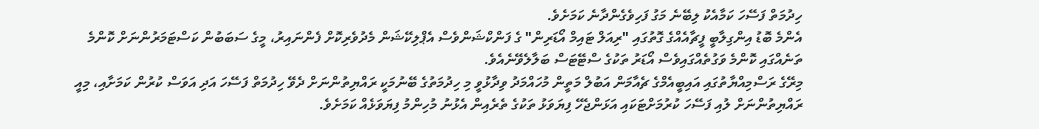ހިދުމަތް ފަސޭހަ ކަމާއެކު ލިބޭނެ މަގު ފަހިވެގެންދާނެ ކަމަށެވެ.
އެންމެ ބޮޑު އިންގިލާބީ ފީޗާއެއްގެ ގޮތުގައި "ރިއަލް ޓައިމް އޯޑަރިން" ގެ ފަންކްޝަންވެސް އެޕްލިކޭޝަން މެދުވެރިކޮށް ފެންނައިރު، މީގެ ސަބަބުން ކަސްޓަމަރުންނަށް ކޮންމެ ތަނެއްގައި ކޮންމެ ވަގުތެއްގައިވެސް އޯޑަރު ތަކުގެ ސްޓޭޓަސް ބަލާލެވޭނެއެވެ.
މިރޭގެ ރަސްމިއްޔާތުގައި އައިބީއެމްގެ ޗެއާމަން އަބުލް މަތީން މުހައްމަދު ވިދާޅުވީ މި ހިދުމަތުގެ ބޭނުމަކީ ރައްޔިތުންނަށް ދެވޭ ހިދުމަތް ފަސޭހަ އަދި އަވަސް ކުރުން ކަމަށާއި، މިއީ ރައްޔިތުންނަށް ލުއި ފަސޭހަ ކުރުމަށްޓަކައި އަޅަންޖެހޭ ފިޔަވަޅު ތަކުގެ ތެރެއިން އެޅުނު މުހިންމު ފިޔަވަޅެއް ކަމަށެވެ.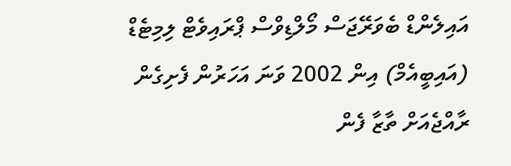އައިލެންޑް ބެވަރޭޖަސް މޯލްޑިވްސް ޕްރައިވެޓް ލިމިޓެޑް (އައިބީއެމް) އިން 2002 ވަނަ އަހަރުން ފެށިގެން ރާއްޖެއަށް ތާޒާ ފެން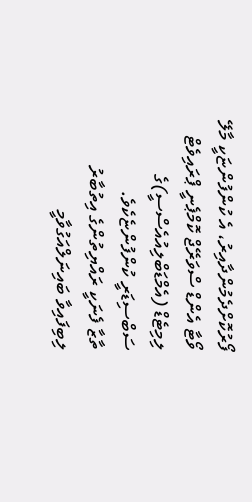ފޯރުކޮށްދެމުންދާއިރު، އެ ކުންފުންޏަކީ މާލޭ ވޯޓާ އެންޑް ސްވަރޭޖް ކޮމްޕެނީ ޕްރައިވެޓް ލިމިޓެޑް (އެމްޑަބްލިއުއެސްސީ)ގެ ސަބްސިޑަރީ ކުންފުންޏެކެވެ.
ތާޒާ ފެނަކީ ރައްޔިތުންގެ އިތުބާރު ލިބިފައިވާ ބައިނަލްއަގުވާމީ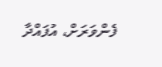ފެންވަރަށް، އުފައްދާ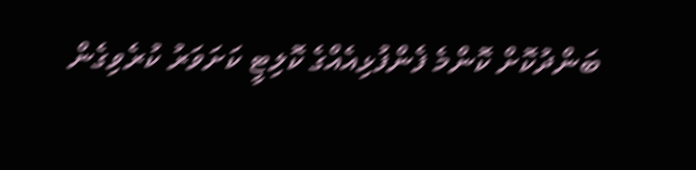ބަންދުކޮށް ކޮންމެ ފެންފުޅިއެއްގެ ކޮލިޓީ ކަށަވަރު ކުރެވިގެން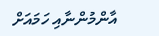އާންމުންނާއި ހަމައަށް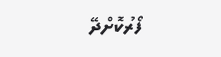ފޯރުކޮށްދޭ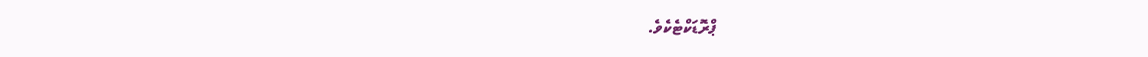ޕްރޮޑަކްޓެކެވެ.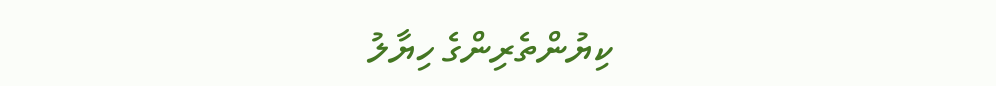ކިޔުންތެރިންގެ ހިޔާލު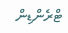ޓްރެންޑިން